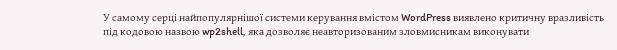У самому серці найпопулярнішої системи керування вмістом WordPress виявлено критичну вразливість під кодовою назвою wp2shell, яка дозволяє неавторизованим зловмисникам виконувати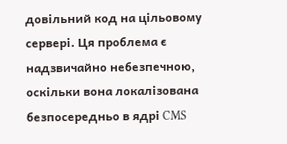довільний код на цільовому сервері. Ця проблема є надзвичайно небезпечною, оскільки вона локалізована безпосередньо в ядрі CMS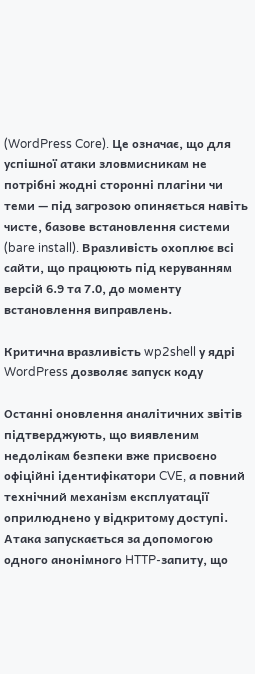(WordPress Core). Це означає, що для успішної атаки зловмисникам не потрібні жодні сторонні плагіни чи теми — під загрозою опиняється навіть чисте, базове встановлення системи (bare install). Вразливість охоплює всі сайти, що працюють під керуванням версій 6.9 та 7.0, до моменту встановлення виправлень.

Критична вразливість wp2shell у ядрі WordPress дозволяє запуск коду

Останні оновлення аналітичних звітів підтверджують, що виявленим недолікам безпеки вже присвоєно офіційні ідентифікатори CVE, а повний технічний механізм експлуатації оприлюднено у відкритому доступі. Атака запускається за допомогою одного анонімного HTTP-запиту, що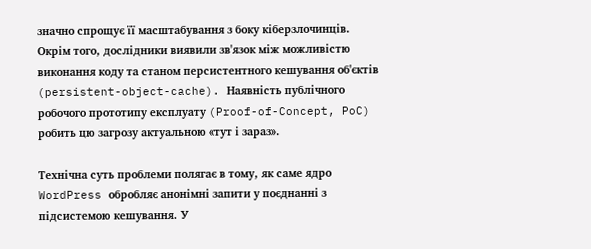значно спрощує її масштабування з боку кіберзлочинців. Окрім того, дослідники виявили зв'язок між можливістю виконання коду та станом персистентного кешування об'єктів (persistent-object-cache). Наявність публічного робочого прототипу експлуату (Proof-of-Concept, PoC) робить цю загрозу актуальною «тут і зараз».

Технічна суть проблеми полягає в тому, як саме ядро WordPress обробляє анонімні запити у поєднанні з підсистемою кешування. У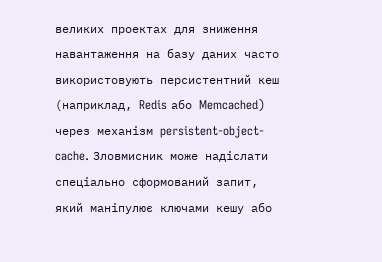великих проектах для зниження навантаження на базу даних часто використовують персистентний кеш (наприклад, Redis або Memcached) через механізм persistent-object-cache. Зловмисник може надіслати спеціально сформований запит, який маніпулює ключами кешу або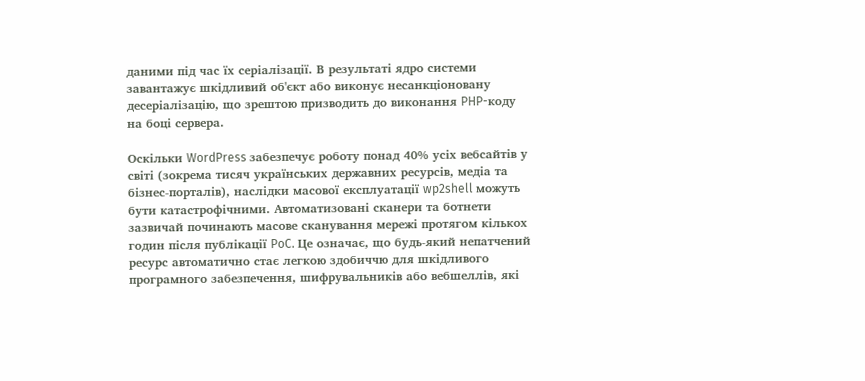даними під час їх серіалізації. В результаті ядро системи завантажує шкідливий об'єкт або виконує несанкціоновану десеріалізацію, що зрештою призводить до виконання PHP-коду на боці сервера.

Оскільки WordPress забезпечує роботу понад 40% усіх вебсайтів у світі (зокрема тисяч українських державних ресурсів, медіа та бізнес-порталів), наслідки масової експлуатації wp2shell можуть бути катастрофічними. Автоматизовані сканери та ботнети зазвичай починають масове сканування мережі протягом кількох годин після публікації PoC. Це означає, що будь-який непатчений ресурс автоматично стає легкою здобиччю для шкідливого програмного забезпечення, шифрувальників або вебшеллів, які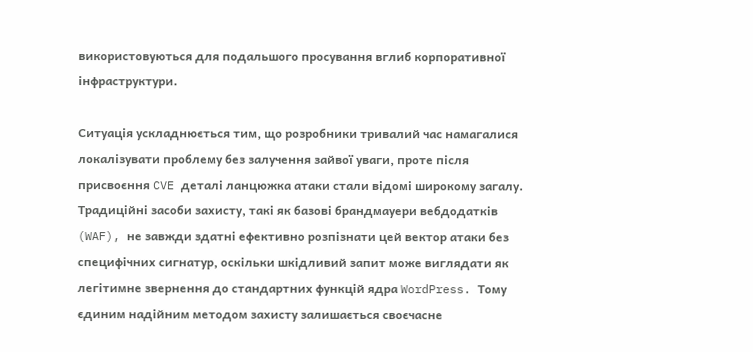використовуються для подальшого просування вглиб корпоративної інфраструктури.

Ситуація ускладнюється тим, що розробники тривалий час намагалися локалізувати проблему без залучення зайвої уваги, проте після присвоєння CVE деталі ланцюжка атаки стали відомі широкому загалу. Традиційні засоби захисту, такі як базові брандмауери вебдодатків (WAF), не завжди здатні ефективно розпізнати цей вектор атаки без специфічних сигнатур, оскільки шкідливий запит може виглядати як легітимне звернення до стандартних функцій ядра WordPress. Тому єдиним надійним методом захисту залишається своєчасне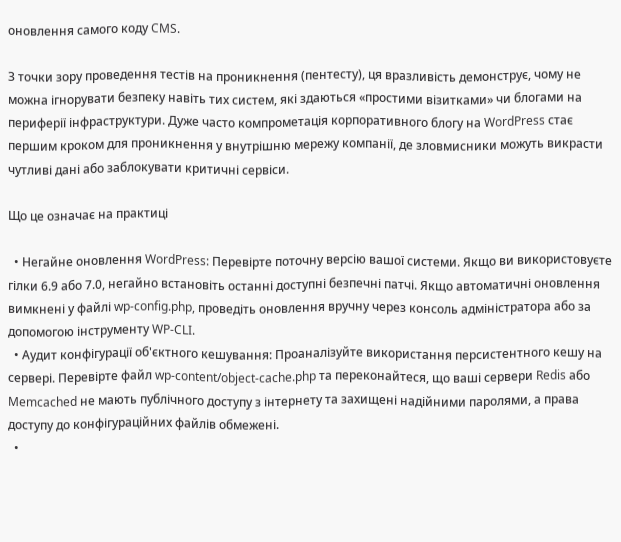оновлення самого коду CMS.

З точки зору проведення тестів на проникнення (пентесту), ця вразливість демонструє, чому не можна ігнорувати безпеку навіть тих систем, які здаються «простими візитками» чи блогами на периферії інфраструктури. Дуже часто компрометація корпоративного блогу на WordPress стає першим кроком для проникнення у внутрішню мережу компанії, де зловмисники можуть викрасти чутливі дані або заблокувати критичні сервіси.

Що це означає на практиці

  • Негайне оновлення WordPress: Перевірте поточну версію вашої системи. Якщо ви використовуєте гілки 6.9 або 7.0, негайно встановіть останні доступні безпечні патчі. Якщо автоматичні оновлення вимкнені у файлі wp-config.php, проведіть оновлення вручну через консоль адміністратора або за допомогою інструменту WP-CLI.
  • Аудит конфігурації об'єктного кешування: Проаналізуйте використання персистентного кешу на сервері. Перевірте файл wp-content/object-cache.php та переконайтеся, що ваші сервери Redis або Memcached не мають публічного доступу з інтернету та захищені надійними паролями, а права доступу до конфігураційних файлів обмежені.
  •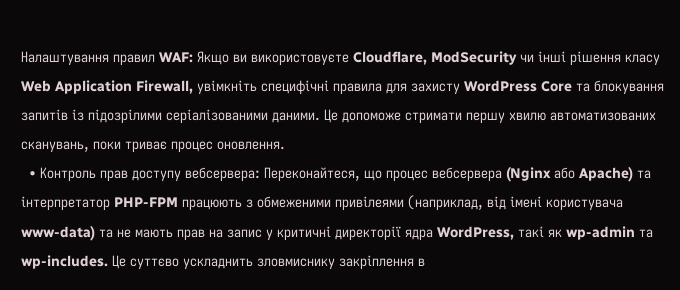Налаштування правил WAF: Якщо ви використовуєте Cloudflare, ModSecurity чи інші рішення класу Web Application Firewall, увімкніть специфічні правила для захисту WordPress Core та блокування запитів із підозрілими серіалізованими даними. Це допоможе стримати першу хвилю автоматизованих сканувань, поки триває процес оновлення.
  • Контроль прав доступу вебсервера: Переконайтеся, що процес вебсервера (Nginx або Apache) та інтерпретатор PHP-FPM працюють з обмеженими привілеями (наприклад, від імені користувача www-data) та не мають прав на запис у критичні директорії ядра WordPress, такі як wp-admin та wp-includes. Це суттєво ускладнить зловмиснику закріплення в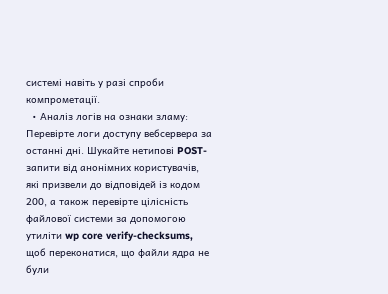системі навіть у разі спроби компрометації.
  • Аналіз логів на ознаки зламу: Перевірте логи доступу вебсервера за останні дні. Шукайте нетипові POST-запити від анонімних користувачів, які призвели до відповідей із кодом 200, а також перевірте цілісність файлової системи за допомогою утиліти wp core verify-checksums, щоб переконатися, що файли ядра не були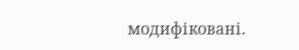модифіковані.